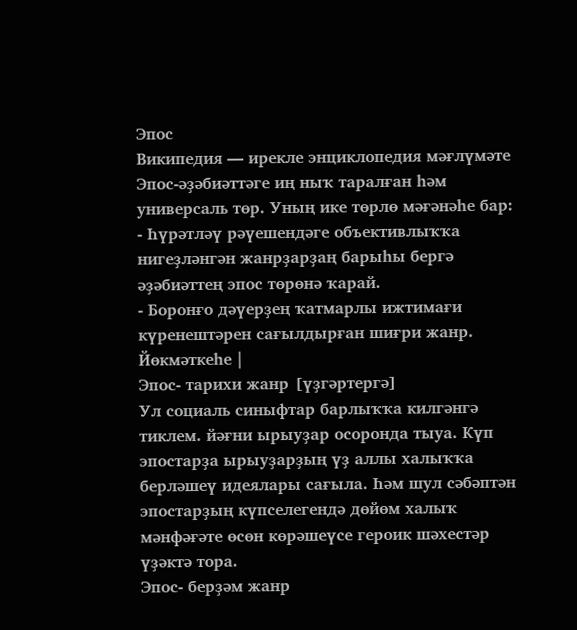Эпос
Википедия — ирекле энциклопедия мәғлүмәте
Эпос-әҙәбиәттәге иң ныҡ таралған һәм универсаль төр. Уның ике төрлө мәғәнәһе бар:
- Һүрәтләү рәүешендәге объективлыҡҡа нигеҙләнгән жанрҙарҙаң барыһы бергә әҙәбиәттең эпос төрөнә ҡарай.
- Боронғо дәүерҙең ҡатмарлы ижтимағи күренештәрен сағылдырған шиғри жанр.
Йөкмәткеһе |
Эпос- тарихи жанр [үҙгәртергә]
Ул социаль синыфтар барлыҡҡа килгәнгә тиклем. йәғни ырыуҙар осоронда тыуа. Күп эпостарҙа ырыуҙарҙың үҙ аллы халыҡҡа берләшеү идеялары сағыла. Һәм шул сәбәптән эпостарҙың күпселегендә дөйөм халыҡ мәнфәғәте өсөн көрәшеүсе героик шәхестәр үҙәктә тора.
Эпос- берҙәм жанр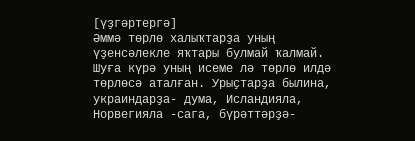[үҙгәртергә]
Әммә төрлө халыҡтарҙа уның үҙенсәлекле яҡтары булмай ҡалмай. Шуға күрә уның исеме лә төрлө илдә төрлөсә аталған. Урыҫтарҙа былина, украиндарҙа- дума, Исландияла, Норвегияла -сага, бүрәттәрҙә-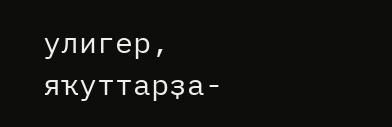улигер, яҡуттарҙа-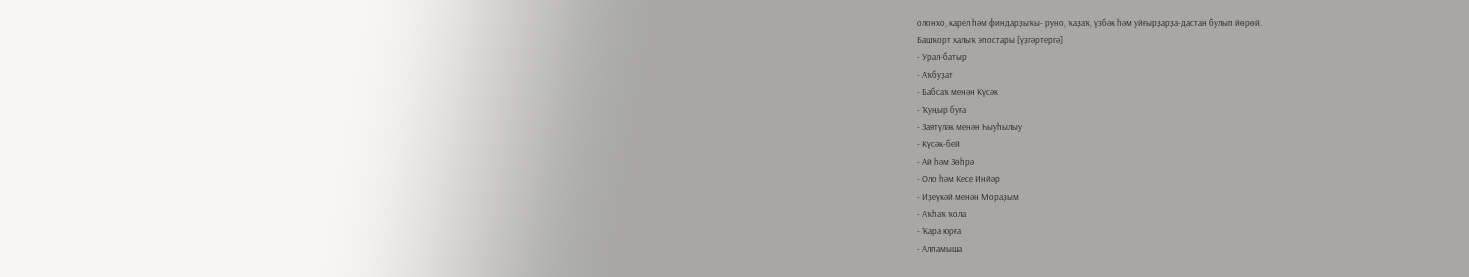олонхо, карел һәм финдарҙыҡы- руно, ҡаҙаҡ, үзбәк һәм уйғырҙарҙа-дастан булып йөрөй.
Башҡорт халыҡ эпостары [үҙгәртергә]
- Урал-батыр
- Аҡбуҙат
- Бабсаҡ менән Күсәк
- Ҡуңыр буға
- Заятүләк менән Һыуһылыу
- Күсәк-бей
- Ай һәм Зөһрә
- Оло һәм Кесе Инйәр
- Иҙеүкәй менән Мораҙым
- Аҡһаҡ ҡола
- Ҡара юрға
- Алпамыша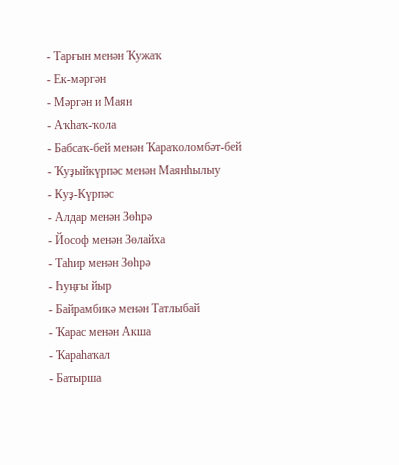- Тарғын менән Ҡужаҡ
- Ек-мәргән
- Мәргән и Маян
- Аҡһаҡ-ҡола
- Бабсаҡ-бей менән Ҡараҡоломбәт-бей
- Ҡуҙыйкүрпәс менән Маянһылыу
- Куҙ-Күрпәс
- Алдар менән Зөһрә
- Йософ менән Зөлайха
- Таһир менән Зөһрә
- Һуңғы йыр
- Байрамбикә менән Татлыбай
- Ҡарас менән Акша
- Ҡараһаҡал
- Батырша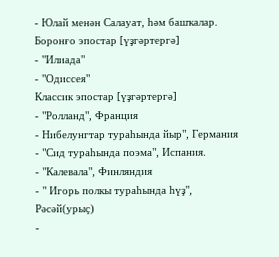- Юлай менән Салауат, һәм башҡалар.
Боронғо эпостар [үҙгәртергә]
- "Илиада"
- "Одиссея"
Классик эпостар [үҙгәртергә]
- "Ролланд", Франция
- Нибелунгтар тураһында йыр", Германия
- "Сид тураһында поэма", Испания.
- "Калевала", Финляндия
- " Игорь полкы тураһында һүҙ", Рәсәй(урыҫ)
-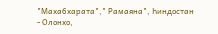"Махабхарата"," Рамаяна", Һиндостан
- Олонхо,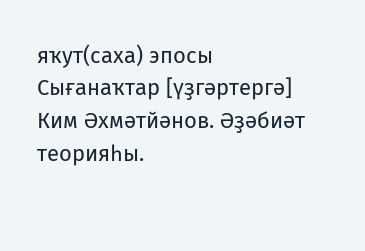яҡут(саха) эпосы
Сығанаҡтар [үҙгәртергә]
Ким Әхмәтйәнов. Әҙәбиәт теорияһы.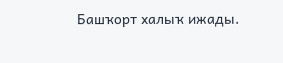Башҡорт халыҡ ижады.